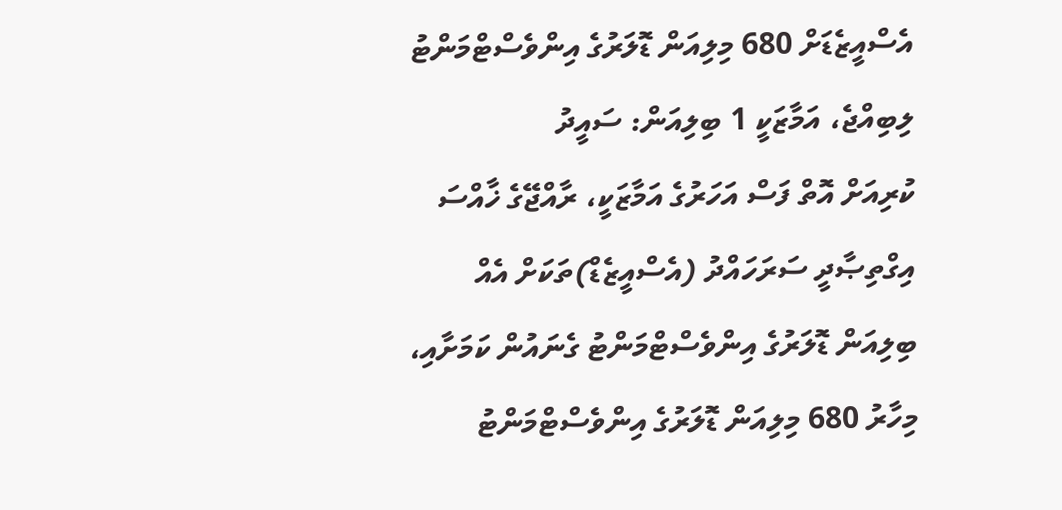އެސްއީޒެޑަށް 680 މިލިއަން ޑޮލަރުގެ އިންވެސްޓްމަންޓު ލިބިއްޖެ، އަމާޒަކީ 1 ބިލިއަން: ސައީދު
ކުރިއަށް އޮތް ފަސް އަހަރުގެ އަމާޒަކީ، ރާއްޖޭގެ ޚާއްސަ އިގްތިޞާދީ ސަރަހައްދު (އެސްއީޒެޑް)ތަކަށް އެއް ބިލިއަން ޑޮލަރުގެ އިންވެސްޓްމަންޓު ގެނައުން ކަމަށާއި، މިހާރު 680 މިލިއަން ޑޮލަރުގެ އިންވެސްޓްމަންޓު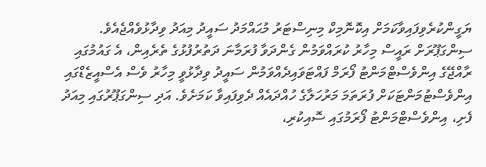ޔަގީންކުރެވިފައިވާކަމަށް އިކޮނޮމިކް މިނިސްޓަރު މުޙައްމަދު ސައީދު މިއަދު ވިދާޅުވެއްޖެއެވެ. ސިންގަޕޫރަށް ރައީސް މިހާރު ކުރައްވަމުން ގެންދަވާ ފުރަމާނަ ދަތުރުފުޅުގެ ތެރެއިން، އެ ގައުމުގައި ރާއްޖޭގެ އިންވެސްޓްމަންޓު ފޯރަމް ފައްޓަވައިދެއްވަމުން ސައީދު ވިދާޅުވީ މިހާރު ވެސް އެސްއީޒެޑްގައި އިންވެސްޓުމަންޓަކަށް ފުރަތަމަ މަރުހަލާގެ ހުއްދައެއް ދެވިފައިވާ ކަމަށެވެ. އަދި ސިންގަޕޫރުގައި މިއަދު ފެށި، އިންވެސްޓްމަންޓު ފޯރަމުގައި ސޮއިކުރި،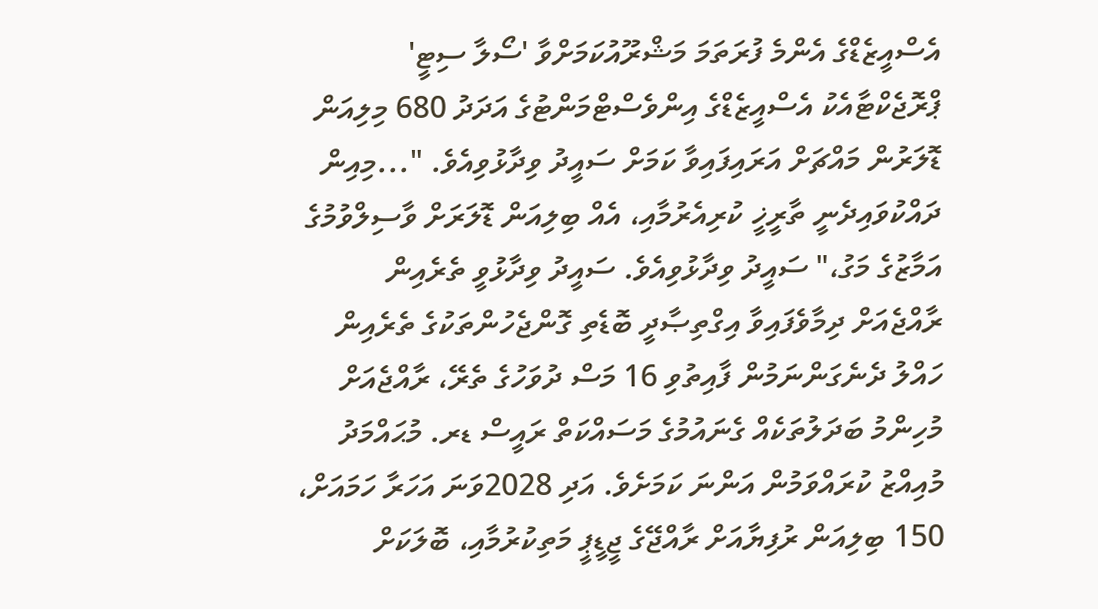އެސްއީޒެޑްގެ އެންމެ ފުރަތަމަ މަޝްރޫއުކަމަށްވާ 'ސޯލާ ސިޓީ' ޕްރޮޖެކްޓާއެކު އެސްއީޒެޑްގެ އިންވެސްޓްމަންޓުގެ އަދަދު 680 މިލިއަން ޑޮލަރުން މައްޗަށް އަރައިފައިވާ ކަމަށް ސައީދު ވިދާޅުވިއެވެ. "...މިއިން ދައްކުވައިދެނީ ތާރީޚީ ކުރިއެރުމާއި، އެއް ބިލިއަން ޑޮލަރަށް ވާސިލްވުމުގެ އަމާޒުގެ މަގު،" ސައީދު ވިދާޅުވިއެވެ. ސައީދު ވިދާޅުވީ ތެރެއިން ރާއްޖެއަށް ދިމާވެފައިވާ އިގްތިޞާދީ ބޮޑެތި ގޮންޖެހުންތަކުގެ ތެރެއިން ހައްލު ދެނެގަންނަމުން ފާއިތުވި 16 މަސް ދުވަހުގެ ތެރޭ، ރާއްޖެއަށް މުހިންމު ބަދަލުތަކެއް ގެނައުމުގެ މަސައްކަތް ރައީސް ޑރ. މުޙައްމަދު މުއިއްޒު ކުރައްވަމުން އަންނަ ކަމަށެވެ. އަދި 2028ވަނަ އަހަރާ ހަމައަށް، 150 ބިލިއަން ރުފިޔާއަށް ރާއްޖޭގެ ޖީޑީޕީ މަތިކުރުމާއި، ބޮލަކަށް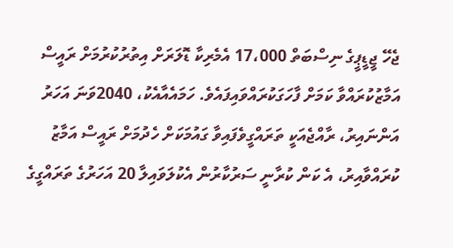ޖެހޭ ޖީޑީޕީގެ ނިސްބަތް 17،000 އެމެރިކާ ޑޮލަރަށް އިތުރުކުރުމަށް ރައީސް އަމާޒުކުރައްވާ ކަމަށް ފާހަގަކުރައްވައިފައެވެ. ހަމައެއާއެކު، 2040ވަނަ އަހަރު އަންނައިރު، ރާއްޖެއަކީ ތަރައްގީވެފައިވާ ގައުމަކަށް ހެދުމަށް ރައީސް އަމާޒު ކުރައްވާއިރު، އެ ކަން ކުރާނީ ސަރުކާރުން އެކުލަވައިލާ 20 އަހަރުގެ ތަރައްގީގެ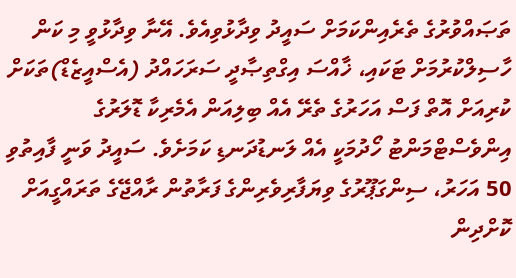ތަޞައްވުރުގެ ތެރެއިންކަމަށް ސައީދު ވިދާޅުވިއެވެ. އޭނާ ވިދާޅުވީ މި ކަން ހާސިލްކުރުމަށް ޓަކައި، ޚާއްސަ އިގްތިޞާދީ ސަރަހައްދު (އެސްއީޒެޑް)ތަކަށް ކުރިއަށް އޮތް ފަސް އަހަރުގެ ތެރޭ އެއް ބިލިއަން އެމެރިކާ ޑޮލަރުގެ އިންވެސްޓްމަންޓު ހޯދުމަކީ އެއް ލަނޑުދަނޑި ކަމަށެވެ. ސައީދު ވަނީ ފާއިތުވި 50 އަހަރު، ސިންގަޕޫރުގެ ވިޔަފާރިވެރިންގެ ފަރާތުން ރާއްޖޭގެ ތަރައްގީއަށް ކޮށްދިން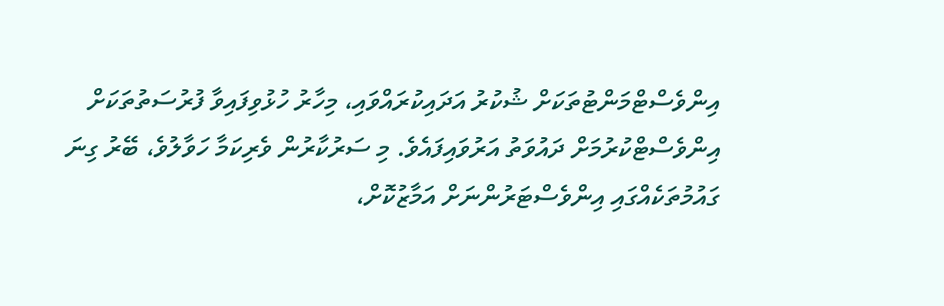އިންވެސްޓްމަންޓުތަކަށް ޝުކުރު އަދައިކުރައްވައި، މިހާރު ހުޅުވިފައިވާ ފުރުސަތުތަކަށް އިންވެސްޓްކުރުމަށް ދައުވަތު އަރުވައިފައެވެ. މި ސަރުކާރުން ވެރިކަމާ ހަވާލުވެ، ބޭރު ގިނަ ގައުމުތަކެއްގައި އިންވެސްޓަރުންނަށް އަމާޒުކޮށް،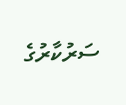ސަރުކާރުގެ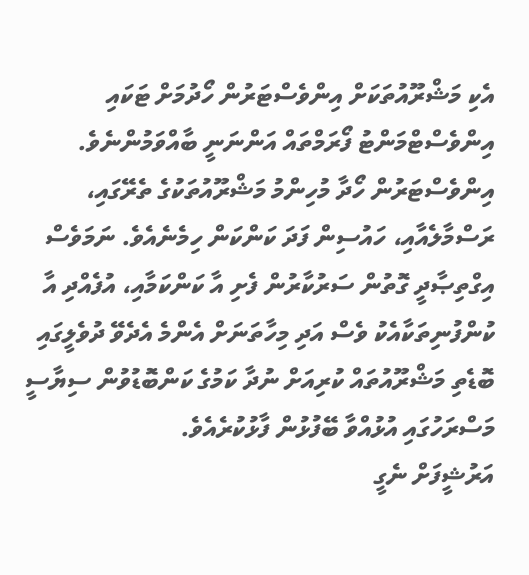އެކި މަޝްރޫއުތަކަށް އިންވެސްޓަރުން ހޯދުމަށް ޓަކައި އިންވެސްޓްމަންޓު ފޯރަމްތައް އަންނަނީ ބާއްވަމުންނެވެ. އިންވެސްޓަރުން ހޯދާ މުހިންމު މަޝްރޫއުތަކުގެ ތެރޭގައި، ރަސްމާލެއާއި، ހައުސިން ފަދަ ކަންކަން ހިމެނެއެވެ. ނަމަވެސް އިގްތިޞާދީ ގޮތުން ސަރުކާރުން ފެށި އާ ކަންކަމާއި، އުފެއްދި އާ ކުންފުނިތަކާއެކު ވެސް އަދި މިހާތަނަށް އެންމެ އެދެވޭ ދުވެލީގައި ބޮޑެތި މަޝްރޫއުތައް ކުރިއަށް ނުދާ ކަމުގެ ކަންބޮޑުވުން ސިޔާސީ މަސްރަހުގައި އުޅުއްވާ ބޭފުޅުން ފާޅުކުރެއެވެ.
އަރުޝީފަށް ނެގީ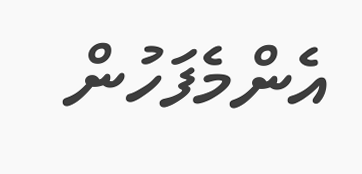އެންމެފަހުން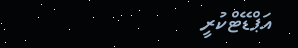އަޕްޑޭޓްކުރީ